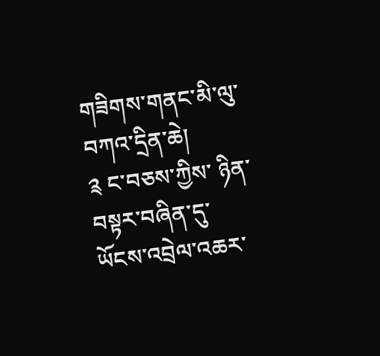གཟིགས་གནང་མི་ལུ་བཀའ་དྲིན་ཆེ།
༉ ང་བཅས་ཀྱིས་ ཉིན་བསྟར་བཞིན་དུ་
ཡོངས་འབྲེལ་འཆར་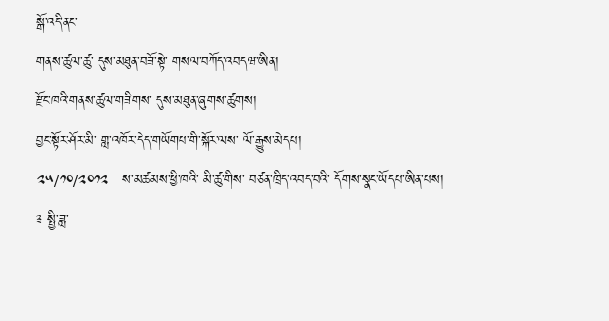སྒོ་འདི་ནང་
གནས་ཚུལ་ཚུ་ དུས་མཐུན་བཟོ་སྟེ་ གསལ་བཀོད་འབདཝ་ཨིན།
རྫོང་ཁའི་གནས་ཚུལ་གཟིགས་ དུས་མཐུན་ཞུགས་ཚུགས།
བྱང་སྟོར་ཤོར་མི་ གླ་འཁོར་དེད་གཡོགཔ་གི་སྐོར་ལས་ ལོ་རྒྱུས་མེདཔ།
༢༥/༡༠/༢༠༡༢   ས་མཚམས་ཕྱི་ཁའི་ མི་ཚུ་གིས་ བཙན་ཁྲིད་འབད་བའི་ དོགས་སྣང་ཡོདཔ་ཨིན་པས།
༉ སྤྱི་ཟླ་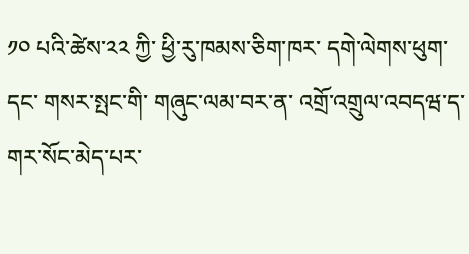༡༠ པའི་ཚེས་༢༢ ཀྱི་ ཕྱི་རུ་ཁམས་ཅིག་ཁར་ དགེ་ལེགས་ཕུག་དང་ གསར་སྤང་གི་ གཞུང་ལམ་བར་ན་ འགྲོ་འགྲུལ་འབདཝ་ད་ གར་སོང་མེད་པར་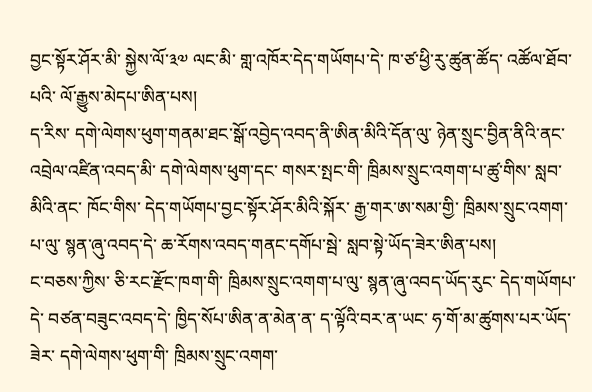བྱང་སྟོར་ཤོར་མི་ སྐྱེས་ལོ་༣༧ ལང་མི་ གླ་འཁོར་དེད་གཡོགཔ་དེ་ ཁ་ཙ་ཕྱི་རུ་ཚུན་ཚོད་ འཚོལ་ཐོབ་པའི་ ལོ་རྒྱུས་མེདཔ་ཨིན་པས།
ད་རིས་ དགེ་ལེགས་ཕུག་གནམ་ཐང་སྒོ་འབྱེད་འབད་ནི་ཨིན་མིའི་དོན་ལུ་ ཉེན་སྲུང་བྱིན་ནིའི་ནང་ འབྲེལ་འཛིན་འབད་མི་ དགེ་ལེགས་ཕུག་དང་ གསར་སྤང་གི་ ཁྲིམས་སྲུང་འགག་པ་ཚུ་གིས་ སླབ་མིའི་ནང་ ཁོང་གིས་ དེད་གཡོགཔ་བྱང་སྟོར་ཤོར་མིའི་སྐོར་ རྒྱ་གར་ཨ་སམ་གྱི་ ཁྲིམས་སྲུང་འགག་པ་ལུ་ སྙན་ཞུ་འབད་དེ་ ཆ་རོགས་འབད་གནང་དགོཔ་སྦེ་ སླབ་སྟེ་ཡོད་ཟེར་ཨིན་པས།
ང་བཅས་ཀྱིས་ ཅི་རང་རྫོང་ཁག་གི་ ཁྲིམས་སྲུང་འགག་པ་ལུ་ སྙན་ཞུ་འབད་ཡོད་རུང་ དེད་གཡོགཔ་དེ་ བཙན་བཟུང་འབད་དེ་ ཁྱིད་སོཔ་ཨིན་ན་མེན་ན་ ད་ལྟོའི་བར་ན་ཡང་ ཧ་གོ་མ་ཚུགས་པར་ཡོད་ཟེར་ དགེ་ལེགས་ཕུག་གི་ ཁྲིམས་སྲུང་འགག་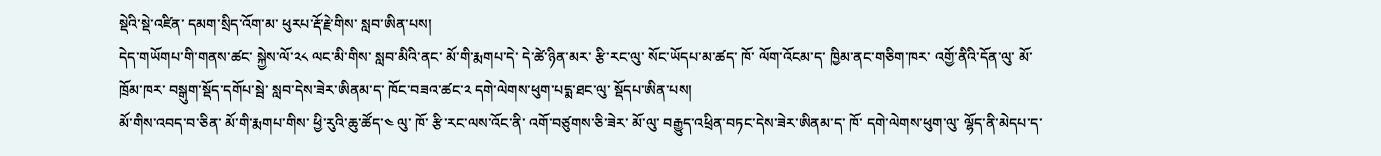སྡེའི་སྡེ་འཛིན་ དམག་སྲིད་འོག་མ་ ཕུརཔ་རྡོ་རྗེ་གིས་ སླབ་ཨིན་པས།
དེད་གཡོགཔ་གི་གནས་ཚང་ སྐྱེས་ལོ་༢༨ ལང་མི་གིས་ སླབ་མིའི་ནང་ མོ་གི་རྨགཔ་དེ་ དེ་ཚེ་ཉིན་མར་ རྩི་རང་ལུ་ སོང་ཡོདཔ་མ་ཚད་ ཁོ་ ལོག་འོངམ་ད་ ཁྱིམ་ནང་གཅིག་ཁར་ འགྱོ་ནིའི་དོན་ལུ་ མོ་ཁྲོམ་ཁར་ བསྒུག་སྡོད་དགོཔ་སྦེ་ སླབ་དེས་ཟེར་ཨིནམ་ད་ ཁོང་བཟའ་ཚང་༢ དགེ་ལེགས་ཕུག་པདྨ་ཐང་ལུ་ སྡོདཔ་ཨིན་པས།
མོ་གིས་འབད་བ་ཅིན་ མོ་གི་རྨགཔ་གིས་ ཕྱི་རུའི་ཆུ་ཚོད་༤ ལུ་ ཁོ་ རྩི་རང་ལས་འོང་ནི་ འགོ་བཙུགས་ཅི་ཟེར་ མོ་ལུ་ བརྒྱུད་འཕྲིན་བཏང་དེས་ཟེར་ཨིནམ་ད་ ཁོ་ དགེ་ལེགས་ཕུག་ལུ་ ལྷོད་ནི་མེདཔ་ད་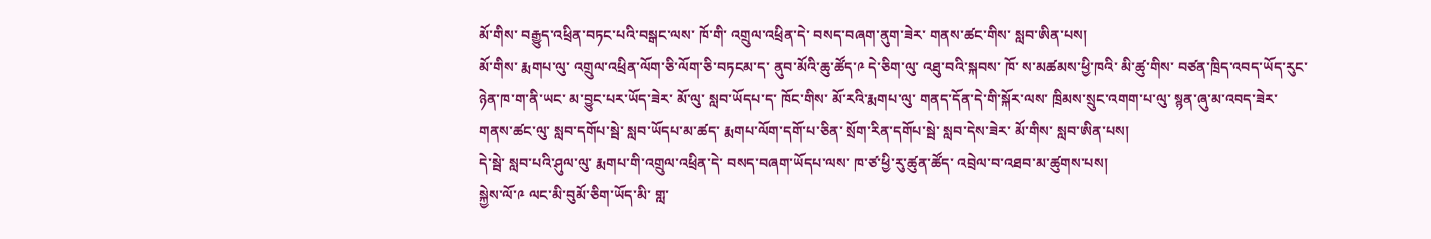མོ་གིས་ བརྒྱུད་འཕྲིན་བཏང་པའི་བསྒང་ལས་ ཁོ་གི་ འགྲུལ་འཕྲིན་དེ་ བསད་བཞག་ནུག་ཟེར་ གནས་ཚང་གིས་ སླབ་ཨིན་པས།
མོ་གིས་ རྨགཔ་ལུ་ འགྲུལ་འཕྲིན་ལོག་ཅི་ལོག་ཅི་བཏངམ་ད་ ནུབ་མོའི་ཆུ་ཚོད་༩ དེ་ཅིག་ལུ་ འཐུ་བའི་སྐབས་ ཁོ་ ས་མཚམས་ཕྱི་ཁའི་ མི་ཚུ་གིས་ བཙན་ཁྲིད་འབད་ཡོད་རུང་ ཉེན་ཁ་ག་ནི་ཡང་ མ་བྱུང་པར་ཡོད་ཟེར་ མོ་ལུ་ སླབ་ཡོདཔ་ད་ ཁོང་གིས་ མོ་རའི་རྨགཔ་ལུ་ གནད་དོན་དེ་གི་སྐོར་ལས་ ཁྲིམས་སྲུང་འགག་པ་ལུ་ སྙན་ཞུ་མ་འབད་ཟེར་ གནས་ཚང་ལུ་ སླབ་དགོཔ་སྦེ་ སླབ་ཡོདཔ་མ་ཚད་ རྨགཔ་ལོག་དགོ་པ་ཅིན་ སྲོག་རིན་དགོཔ་སྦེ་ སླབ་དེས་ཟེར་ མོ་གིས་ སླབ་ཨིན་པས།
དེ་སྦེ་ སླབ་པའི་ཤུལ་ལུ་ རྨགཔ་གི་འགྲུལ་འཕྲིན་དེ་ བསད་བཞག་ཡོདཔ་ལས་ ཁ་ཙ་ཕྱི་རུ་ཚུན་ཚོད་ འབྲེལ་བ་འཐབ་མ་ཚུགས་པས།
སྐྱེས་ལོ་༩ ལང་མི་བུམོ་ཅིག་ཡོད་མི་ གླ་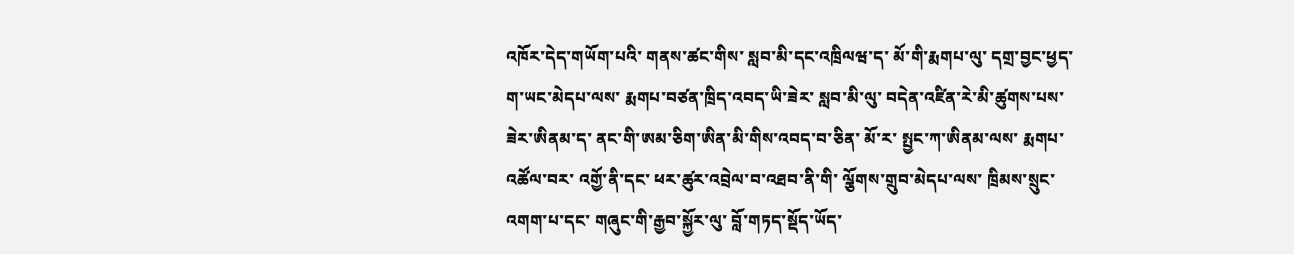འཁོར་དེད་གཡོག་པའི་ གནས་ཚང་གིས་ སླབ་མི་དང་འཁྲིལཝ་ད་ མོ་གི་རྨགཔ་ལུ་ དགྲ་བྱང་ཕྱད་ག་ཡང་མེདཔ་ལས་ རྨགཔ་བཙན་ཁྲིད་འབད་ཡི་ཟེར་ སླབ་མི་ལུ་ བདེན་འཛིན་རེ་མི་ཚུགས་པས་ཟེར་ཨིནམ་ད་ ནང་གི་ཨམ་ཅིག་ཨིན་མི་གིས་འབད་བ་ཅིན་ མོ་ར་ སྤྱང་ཀ་ཨིནམ་ལས་ རྨགཔ་འཚོལ་བར་ འགྱོ་ནི་དང་ ཕར་ཚུར་འབྲེལ་བ་འཐབ་ནི་གི་ ལྕོགས་གྲུབ་མེདཔ་ལས་ ཁྲིམས་སྲུང་འགག་པ་དང་ གཞུང་གི་རྒྱབ་སྐྱོར་ལུ་ བློ་གཏད་སྡོད་ཡོད་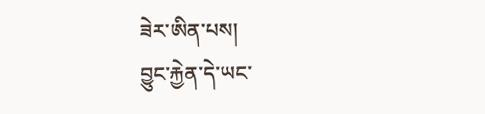ཟེར་ཨིན་པས།
བྱུང་རྐྱེན་དེ་ཡང་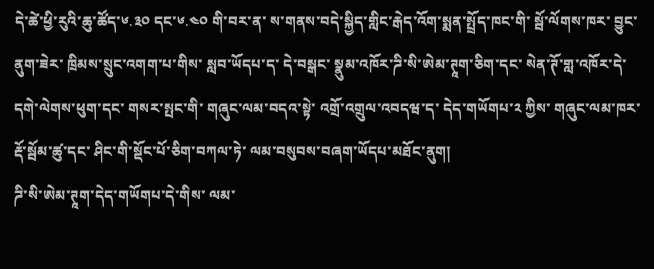དེ་ཚེ་ཕྱི་རུའི་ཆུ་ཚོད་༦.༣༠ དང་༦.༤༠ གི་བར་ན་ ས་གནས་བདེ་སྐྱིད་གླིང་རྒེད་འོག་སྨན་སྤྲོད་ཁང་གི་ སྦོ་ལོགས་ཁར་ བྱུང་ནུག་ཟེར་ ཁྲིམས་སྲུང་འགག་པ་གིས་ སླབ་ཡོདཔ་ད་ དེ་བསྒང་ སྣུམ་འཁོར་ཌི་སི་ཨེམ་ཊཱག་ཅིག་དང་ སེན་ཊོ་གླ་འཁོར་དེ་ དགེ་ལེགས་ཕུག་དང་ གསར་སྤང་གི་ གཞུང་ལམ་བདའ་སྟེ་ འགྲོ་འགྲུལ་འབདཝ་ད་ དེད་གཡོགཔ་༢ ཀྱིས་ གཞུང་ལམ་ཁར་ རྡོ་སྦོམ་ཚུ་དང་ ཤིང་གི་སྡོང་པོ་ཅིག་བཀལ་ཏེ་ ལམ་བསུབས་བཞག་ཡོདཔ་མཐོང་ནུག།
ཌི་སི་ཨེམ་ཊཱག་དེད་གཡོགཔ་དེ་གིས་ ལམ་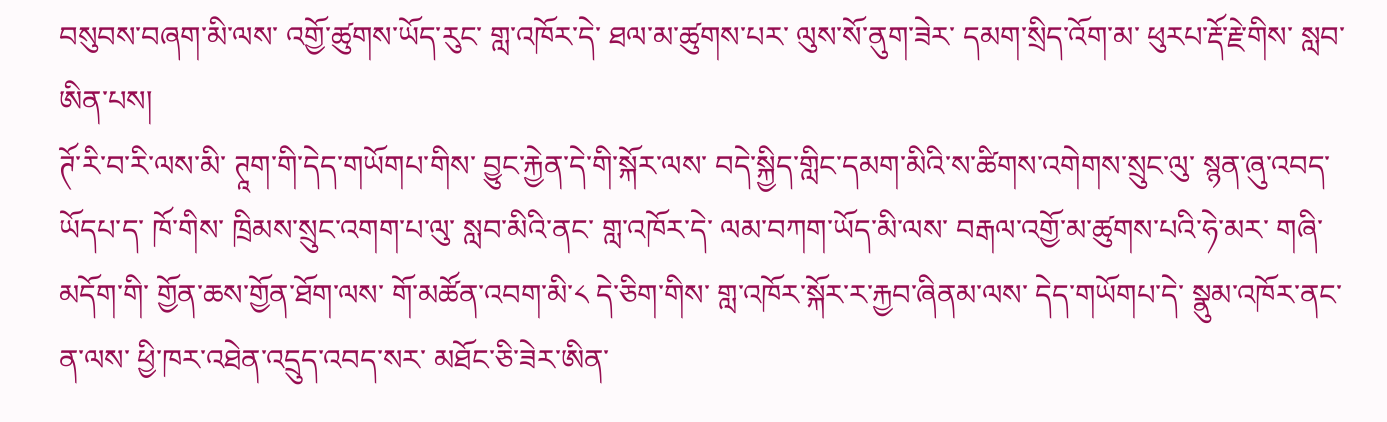བསུབས་བཞག་མི་ལས་ འགྱོ་ཚུགས་ཡོད་རུང་ གླ་འཁོར་དེ་ ཐལ་མ་ཚུགས་པར་ ལུས་སོ་ནུག་ཟེར་ དམག་སྲིད་འོག་མ་ ཕུརཔ་རྡོ་རྗེ་གིས་ སླབ་ཨིན་པས།
ཊོ་རི་བ་རི་ལས་མི་ ཊཱག་གི་དེད་གཡོགཔ་གིས་ བྱུང་རྐྱེན་དེ་གི་སྐོར་ལས་ བདེ་སྐྱིད་གླིང་དམག་མིའི་ས་ཚིགས་འགེགས་སྲུང་ལུ་ སྙན་ཞུ་འབད་ཡོདཔ་ད་ ཁོ་གིས་ ཁྲིམས་སྲུང་འགག་པ་ལུ་ སླབ་མིའི་ནང་ གླ་འཁོར་དེ་ ལམ་བཀག་ཡོད་མི་ལས་ བརྒལ་འགྱོ་མ་ཚུགས་པའི་ཧེ་མར་ གཞི་མདོག་གི་ གྱོན་ཆས་གྱོན་ཐོག་ལས་ གོ་མཚོན་འབག་མི་༨ དེ་ཅིག་གིས་ གླ་འཁོར་སྐོར་ར་རྐྱབ་ཞིནམ་ལས་ དེད་གཡོགཔ་དེ་ སྣུམ་འཁོར་ནང་ན་ལས་ ཕྱི་ཁར་འཐེན་འདྲུད་འབད་སར་ མཐོང་ཅི་ཟེར་ཨིན་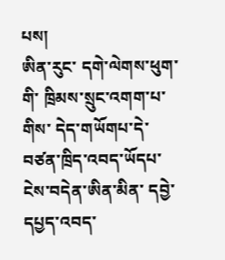པས།
ཨིན་རུང་ དགེ་ལེགས་ཕུག་གི་ ཁྲིམས་སྲུང་འགག་པ་གིས་ དེད་གཡོགཔ་དེ་ བཙན་ཁྲིད་འབད་ཡོདཔ་ངེས་བདེན་ཨིན་མིན་ དབྱེ་དཔྱད་འབད་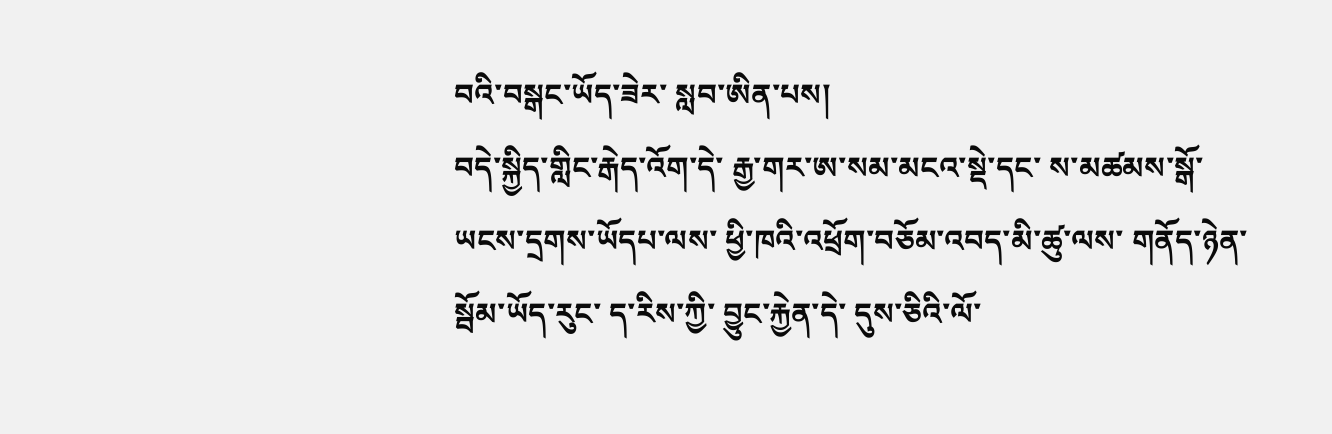བའི་བསྒང་ཡོད་ཟེར་ སླབ་ཨིན་པས།
བདེ་སྐྱིད་གླིང་རྒེད་འོག་དེ་ རྒྱ་གར་ཨ་སམ་མངའ་སྡེ་དང་ ས་མཚམས་སྒོ་ཡངས་དྲགས་ཡོདཔ་ལས་ ཕྱི་ཁའི་འཕྲོག་བཅོམ་འབད་མི་ཚུ་ལས་ གནོད་ཉེན་སྦོམ་ཡོད་རུང་ ད་རིས་ཀྱི་ བྱུང་རྐྱེན་དེ་ དུས་ཅིའི་ལོ་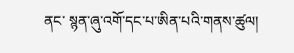ནང་ སྙན་ཞུ་འགོ་དང་པ་ཨིན་པའི་གནས་ཚུལ།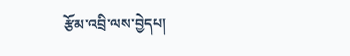རྩོམ་འབྲི་ལས་བྱེདཔ།